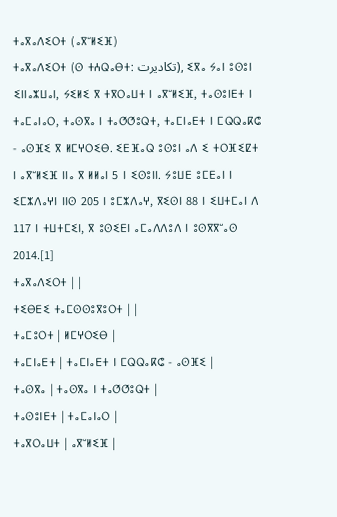ⵜⴰⴳⴰⴷⵉⵔⵜ (ⴰⴳⵯⵍⵉⴼ)
ⵜⴰⴳⴰⴷⵉⵔⵜ (ⵙ ⵜⵄⵕⴰⴱⵜ: تكاديرت), ⵉⴳⴰ ⵢⴰⵏ ⵓⵙⵓⵏ ⵉⵏⵏⴰⵣⵡⴰⵏ, ⵢⵉⵍⵉ ⴳ ⵜⴳⵔⴰⵡⵜ ⵏ ⴰⴳⵯⵍⵉⴼ, ⵜⴰⵙⵓⵏⴹⵜ ⵏ ⵜⴰⵎⴰⵏⴰⵔ, ⵜⴰⵙⴳⴰ ⵏ ⵜⴰⵚⵚⵓⵕⵜ, ⵜⴰⵎⵏⴰⴹⵜ ⵏ ⵎⵕⵕⴰⴽⵛ - ⴰⵙⴼⵉ ⴳ ⵍⵎⵖⵔⵉⴱ. ⵉⴹⴼⴰⵕ ⵓⵙⵓⵏ ⴰⴷ ⵉ ⵜⵔⴼⵉⵇⵜ ⵏ ⴰⴳⵯⵍⵉⴼ ⵏⵏⴰ ⴳ ⵍⵍⴰⵏ 5 ⵏ ⵉⵙⵓⵏⵏ. ⵢⵓⵡⴹ ⵓⵎⴹⴰⵏ ⵏ ⵉⵎⵣⴷⴰⵖⵏ ⵏⵏⵙ 205 ⵏ ⵓⵎⵣⴷⴰⵖ, ⴳⵉⵙⵏ 88 ⵏ ⵉⵡⵜⵎⴰⵏ ⴷ 117 ⵏ ⵜⵡⵜⵎⵉⵏ, ⴳ ⵓⵙⵉⴹⵏ ⴰⵎⴰⴷⴷⵓⴷ ⵏ ⵓⵙⴳⴳⵯⴰⵙ 2014.[1]
ⵜⴰⴳⴰⴷⵉⵔⵜ | |
ⵜⵉⴱⴹⵉ ⵜⴰⵎⵙⵙⵓⴳⵓⵔⵜ | |
ⵜⴰⵎⵓⵔⵜ | ⵍⵎⵖⵔⵉⴱ |
ⵜⴰⵎⵏⴰⴹⵜ | ⵜⴰⵎⵏⴰⴹⵜ ⵏ ⵎⵕⵕⴰⴽⵛ - ⴰⵙⴼⵉ |
ⵜⴰⵙⴳⴰ | ⵜⴰⵙⴳⴰ ⵏ ⵜⴰⵚⵚⵓⵕⵜ |
ⵜⴰⵙⵓⵏⴹⵜ | ⵜⴰⵎⴰⵏⴰⵔ |
ⵜⴰⴳⵔⴰⵡⵜ | ⴰⴳⵯⵍⵉⴼ |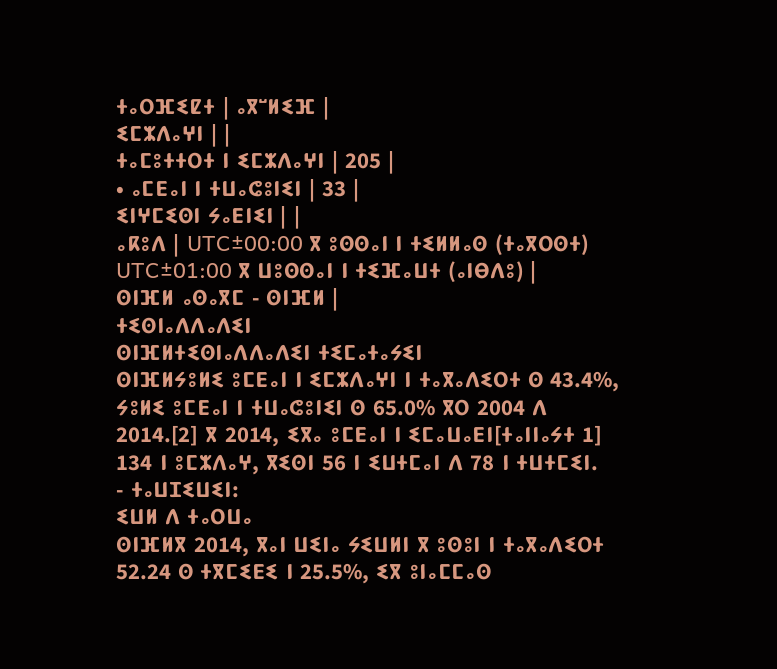ⵜⴰⵔⴼⵉⵇⵜ | ⴰⴳⵯⵍⵉⴼ |
ⵉⵎⵣⴷⴰⵖⵏ | |
ⵜⴰⵎⵓⵜⵜⵔⵜ ⵏ ⵉⵎⵣⴷⴰⵖⵏ | 205 |
• ⴰⵎⴹⴰⵏ ⵏ ⵜⵡⴰⵛⵓⵏⵉⵏ | 33 |
ⵉⵏⵖⵎⵉⵙⵏ ⵢⴰⴹⵏⵉⵏ | |
ⴰⴽⵓⴷ | UTC±00:00 ⴳ ⵓⵙⵙⴰⵏ ⵏ ⵜⵉⵍⵍⴰⵙ (ⵜⴰⴳⵔⵙⵜ) UTC±01:00 ⴳ ⵡⵓⵙⵙⴰⵏ ⵏ ⵜⵉⴼⴰⵡⵜ (ⴰⵏⴱⴷⵓ) |
ⵙⵏⴼⵍ ⴰⵙⴰⴳⵎ - ⵙⵏⴼⵍ |
ⵜⵉⵙⵏⴰⴷⴷⴰⴷⵉⵏ
ⵙⵏⴼⵍⵜⵉⵙⵏⴰⴷⴷⴰⴷⵉⵏ ⵜⵉⵎⴰⵜⴰⵢⵉⵏ
ⵙⵏⴼⵍⵢⵓⵍⵉ ⵓⵎⴹⴰⵏ ⵏ ⵉⵎⵣⴷⴰⵖⵏ ⵏ ⵜⴰⴳⴰⴷⵉⵔⵜ ⵙ 43.4%, ⵢⵓⵍⵉ ⵓⵎⴹⴰⵏ ⵏ ⵜⵡⴰⵛⵓⵏⵉⵏ ⵙ 65.0% ⴳⵔ 2004 ⴷ 2014.[2] ⴳ 2014, ⵉⴳⴰ ⵓⵎⴹⴰⵏ ⵏ ⵉⵎⴰⵡⴰⴹⵏ[ⵜⴰⵏⵏⴰⵢⵜ 1] 134 ⵏ ⵓⵎⵣⴷⴰⵖ, ⴳⵉⵙⵏ 56 ⵏ ⵉⵡⵜⵎⴰⵏ ⴷ 78 ⵏ ⵜⵡⵜⵎⵉⵏ.
- ⵜⴰⵡⵊⵉⵡⵉⵏ:
ⵉⵡⵍ ⴷ ⵜⴰⵔⵡⴰ
ⵙⵏⴼⵍⴳ 2014, ⴳⴰⵏ ⵡⵉⵏⴰ ⵢⵉⵡⵍⵏ ⴳ ⵓⵙⵓⵏ ⵏ ⵜⴰⴳⴰⴷⵉⵔⵜ 52.24 ⵙ ⵜⴳⵎⵉⴹⵉ ⵏ 25.5%, ⵉⴳ ⵓⵏⴰⵎⵎⴰⵙ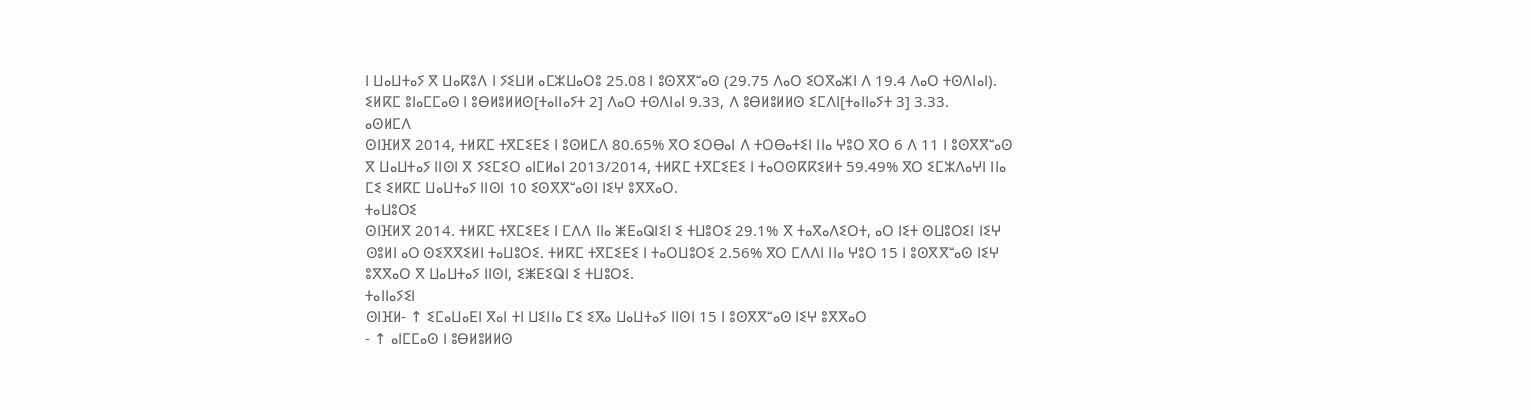ⵏ ⵡⴰⵡⵜⴰⵢ ⴳ ⵡⴰⴽⵓⴷ ⵏ ⵢⵉⵡⵍ ⴰⵎⵣⵡⴰⵔⵓ 25.08 ⵏ ⵓⵙⴳⴳⵯⴰⵙ (29.75 ⴷⴰⵔ ⵉⵔⴳⴰⵣⵏ ⴷ 19.4 ⴷⴰⵔ ⵜⵙⴷⵏⴰⵏ). ⵉⵍⴽⵎ ⵓⵏⴰⵎⵎⴰⵙ ⵏ ⵓⴱⵍⵓⵍⵍⵙ[ⵜⴰⵏⵏⴰⵢⵜ 2] ⴷⴰⵔ ⵜⵙⴷⵏⴰⵏ 9.33, ⴷ ⵓⴱⵍⵓⵍⵍⵙ ⵉⵎⴷⵏ[ⵜⴰⵏⵏⴰⵢⵜ 3] 3.33.
ⴰⵙⵍⵎⴷ
ⵙⵏⴼⵍⴳ 2014, ⵜⵍⴽⵎ ⵜⴳⵎⵉⴹⵉ ⵏ ⵓⵙⵍⵎⴷ 80.65% ⴳⵔ ⵉⵔⴱⴰⵏ ⴷ ⵜⵔⴱⴰⵜⵉⵏ ⵏⵏⴰ ⵖⵓⵔ ⴳⵔ 6 ⴷ 11 ⵏ ⵓⵙⴳⴳⵯⴰⵙ ⴳ ⵡⴰⵡⵜⴰⵢ ⵏⵏⵙⵏ ⴳ ⵢⵉⵎⵉⵔ ⴰⵏⵎⵍⴰⵏ 2013/2014, ⵜⵍⴽⵎ ⵜⴳⵎⵉⴹⵉ ⵏ ⵜⴰⵔⵙⴽⴽⵉⵍⵜ 59.49% ⴳⵔ ⵉⵎⵣⴷⴰⵖⵏ ⵏⵏⴰ ⵎⵉ ⵉⵍⴽⵎ ⵡⴰⵡⵜⴰⵢ ⵏⵏⵙⵏ 10 ⵉⵙⴳⴳⵯⴰⵙⵏ ⵏⵉⵖ ⵓⴳⴳⴰⵔ.
ⵜⴰⵡⵓⵔⵉ
ⵙⵏⴼⵍⴳ 2014. ⵜⵍⴽⵎ ⵜⴳⵎⵉⴹⵉ ⵏ ⵎⴷⴷ ⵏⵏⴰ ⵥⴹⴰⵕⵏⵉⵏ ⵉ ⵜⵡⵓⵔⵉ 29.1% ⴳ ⵜⴰⴳⴰⴷⵉⵔⵜ, ⴰⵔ ⵏⵉⵜ ⵙⵡⵓⵔⵉⵏ ⵏⵉⵖ ⵙⵓⵍⵏ ⴰⵔ ⵙⵉⴳⴳⵉⵍⵏ ⵜⴰⵡⵓⵔⵉ. ⵜⵍⴽⵎ ⵜⴳⵎⵉⴹⵉ ⵏ ⵜⴰⵔⵡⵓⵔⵉ 2.56% ⴳⵔ ⵎⴷⴷⵏ ⵏⵏⴰ ⵖⵓⵔ 15 ⵏ ⵓⵙⴳⴳⵯⴰⵙ ⵏⵉⵖ ⵓⴳⴳⴰⵔ ⴳ ⵡⴰⵡⵜⴰⵢ ⵏⵏⵙⵏ, ⵉⵥⴹⵉⵕⵏ ⵉ ⵜⵡⵓⵔⵉ.
ⵜⴰⵏⵏⴰⵢⵉⵏ
ⵙⵏⴼⵍ- ↑ ⵉⵎⴰⵡⴰⴹⵏ ⴳⴰⵏ ⵜⵏ ⵡⵉⵏⵏⴰ ⵎⵉ ⵉⴳⴰ ⵡⴰⵡⵜⴰⵢ ⵏⵏⵙⵏ 15 ⵏ ⵓⵙⴳⴳⵯⴰⵙ ⵏⵉⵖ ⵓⴳⴳⴰⵔ
- ↑ ⴰⵏⵎⵎⴰⵙ ⵏ ⵓⴱⵍⵓⵍⵍⵙ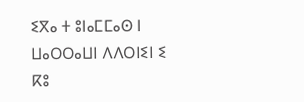ⵉⴳⴰ ⵜ ⵓⵏⴰⵎⵎⴰⵙ ⵏ ⵡⴰⵔⵔⴰⵡⵏ ⴷⴷⵔⵏⵉⵏ ⵉ ⴽⵓ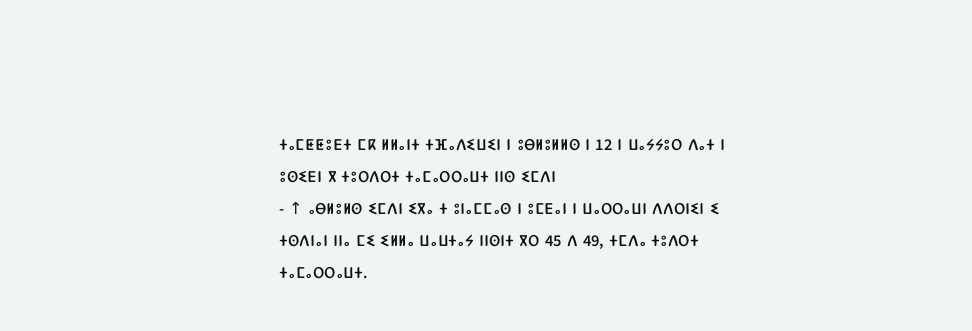ⵜⴰⵎⵟⵟⵓⴹⵜ ⵎⴽ ⵍⵍⴰⵏⵜ ⵜⴼⴰⴷⵉⵡⵉⵏ ⵏ ⵓⴱⵍⵓⵍⵍⵙ ⵏ 12 ⵏ ⵡⴰⵢⵢⵓⵔ ⴷⴰⵜ ⵏ ⵓⵙⵉⴹⵏ ⴳ ⵜⵓⵔⴷⵔⵜ ⵜⴰⵎⴰⵔⵔⴰⵡⵜ ⵏⵏⵙ ⵉⵎⴷⵏ
- ↑ ⴰⴱⵍⵓⵍⵙ ⵉⵎⴷⵏ ⵉⴳⴰ ⵜ ⵓⵏⴰⵎⵎⴰⵙ ⵏ ⵓⵎⴹⴰⵏ ⵏ ⵡⴰⵔⵔⴰⵡⵏ ⴷⴷⵔⵏⵉⵏ ⵉ ⵜⵙⴷⵏⴰⵏ ⵏⵏⴰ ⵎⵉ ⵉⵍⵍⴰ ⵡⴰⵡⵜⴰⵢ ⵏⵏⵙⵏⵜ ⴳⵔ 45 ⴷ 49, ⵜⵎⴷⴰ ⵜⵓⴷⵔⵜ ⵜⴰⵎⴰⵔⵔⴰⵡⵜ.